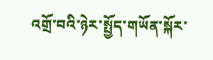འགྲོ་བའི་ཉེར་སྤྱོད་གཡོན་སྐོར་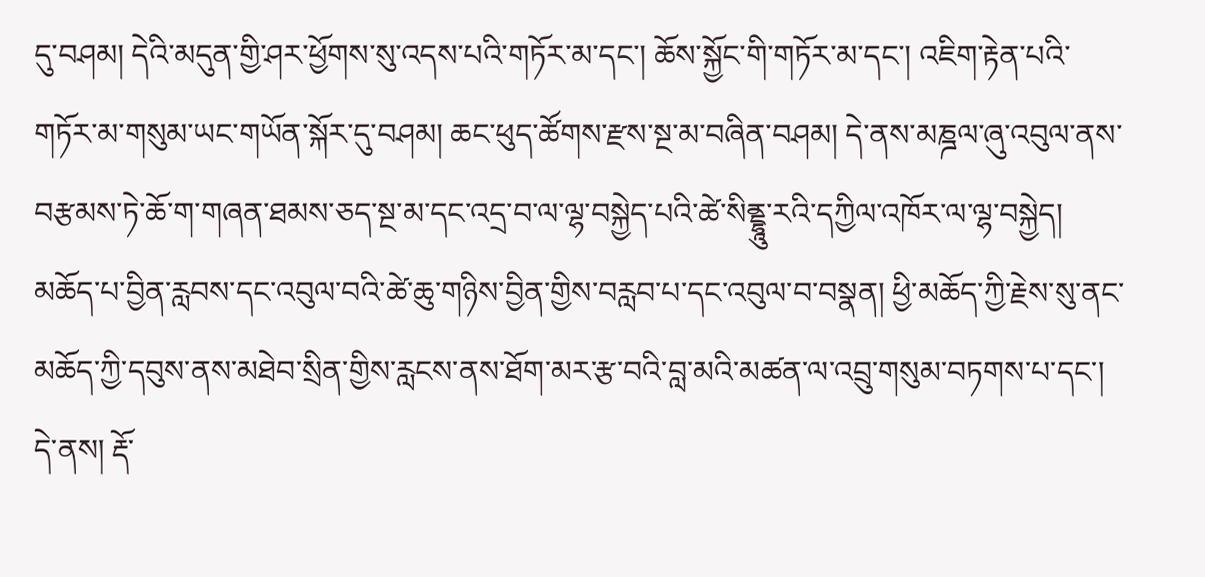དུ་བཤམ། དེའི་མདུན་གྱི་ཤར་ཕྱོགས་སུ་འདས་པའི་གཏོར་མ་དང་། ཆོས་སྐྱོང་གི་གཏོར་མ་དང་། འཇིག་རྟེན་པའི་གཏོར་མ་གསུམ་ཡང་གཡོན་སྐོར་དུ་བཤམ། ཆང་ཕུད་ཚོགས་རྫས་སྔ་མ་བཞིན་བཤམ། དེ་ནས་མཎྜལ་ཞུ་འབུལ་ནས་བརྩམས་ཏེ་ཆོ་ག་གཞན་ཐམས་ཅད་སྔ་མ་དང་འདྲ་བ་ལ་ལྷ་བསྐྱེད་པའི་ཚེ་སིནྡྷཱུ་རའི་དཀྱིལ་འཁོར་ལ་ལྷ་བསྐྱེད། མཆོད་པ་བྱིན་རླབས་དང་འབུལ་བའི་ཚེ་ཆུ་གཉིས་བྱིན་གྱིས་བརླབ་པ་དང་འབུལ་བ་བསྣན། ཕྱི་མཆོད་ཀྱི་རྗེས་སུ་ནང་མཆོད་ཀྱི་དབུས་ནས་མཐེབ་སྲིན་གྱིས་རླངས་ནས་ཐོག་མར་རྩ་བའི་བླ་མའི་མཚན་ལ་འབྲུ་གསུམ་བཏགས་པ་དང་། དེ་ནས། རྡོ་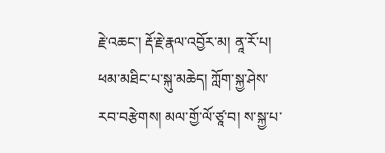རྗེ་འཆང་། རྡོ་རྗེ་རྣལ་འབྱོར་མ། ནཱ་རོ་པ། ཕམ་མཐིང་པ་སྐུ་མཆེད། ཀློག་སྐྱ་ཤེས་རབ་བརྩེགས། མལ་གྱོ་ལོ་ཙཱ་བ། ས་སྐྱ་པ་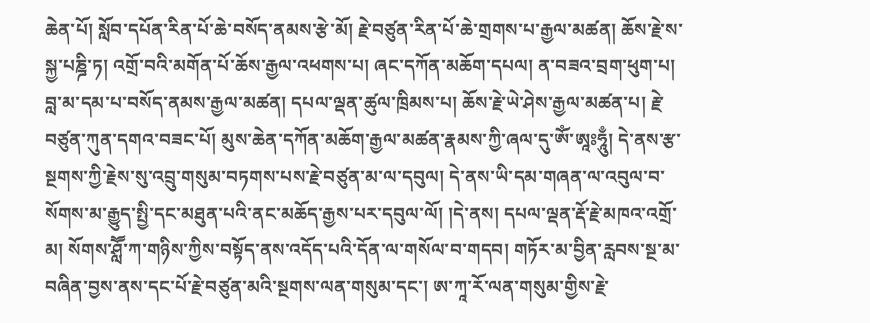ཆེན་པོ། སློབ་དཔོན་རིན་པོ་ཆེ་བསོད་ནམས་རྩེ་མོ། རྗེ་བཙུན་རིན་པོ་ཆེ་གྲགས་པ་རྒྱལ་མཚན། ཆོས་རྗེ་ས་སྐྱ་པཎྜི་ཏ། འགྲོ་བའི་མགོན་པོ་ཆོས་རྒྱལ་འཕགས་པ། ཞང་དཀོན་མཆོག་དཔལ། ན་བཟའ་བྲག་ཕུག་པ། བླ་མ་དམ་པ་བསོད་ནམས་རྒྱལ་མཚན། དཔལ་ལྡན་ཚུལ་ཁྲིམས་པ། ཆོས་རྗེ་ཡེ་ཤེས་རྒྱལ་མཚན་པ། རྗེ་བཙུན་ཀུན་དགའ་བཟང་པོ། མུས་ཆེན་དཀོན་མཆོག་རྒྱལ་མཚན་རྣམས་ཀྱི་ཞལ་དུ་ཨོཾ་ཨཱཿཧཱུྃ། དེ་ནས་རྩ་སྔགས་ཀྱི་རྗེས་སུ་འབྲུ་གསུམ་བཏགས་པས་རྗེ་བཙུན་མ་ལ་དབུལ། དེ་ནས་ཡི་དམ་གཞན་ལ་འབུལ་བ་སོགས་མ་རྒྱུད་སྤྱི་དང་མཐུན་པའི་ནང་མཆོད་རྒྱས་པར་དབུལ་ལོ། །དེ་ནས། དཔལ་ལྡན་རྡོ་རྗེ་མཁའ་འགྲོ་མ། སོགས་ཤླཽ་ཀ་གཉིས་ཀྱིས་བསྟོད་ནས་འདོད་པའི་དོན་ལ་གསོལ་བ་གདབ། གཏོར་མ་བྱིན་རླབས་སྔ་མ་བཞིན་བྱས་ནས་དང་པོ་རྗེ་བཙུན་མའི་སྔགས་ལན་གསུམ་དང་། ཨ་ཀཱ་རོ་ལན་གསུམ་གྱིས་རྗེ་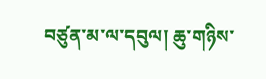བཙུན་མ་ལ་དབུལ། ཆུ་གཉིས་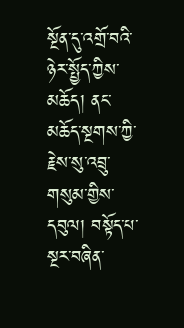སྔོན་དུ་འགྲོ་བའི་ཉེར་སྤྱོད་ཀྱིས་མཆོད། ནང་མཆོད་སྔགས་ཀྱི་རྗེས་སུ་འབྲུ་གསུམ་གྱིས་དབུལ། བསྟོད་པ་སྔར་བཞིན་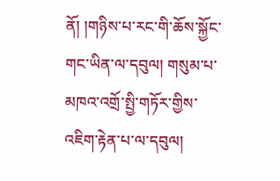ནོ། །གཉིས་པ་རང་གི་ཆོས་སྐྱོང་གང་ཡིན་ལ་དབུལ། གསུམ་པ་མཁའ་འགྲོ་སྤྱི་གཏོར་གྱིས་འཇིག་རྟེན་པ་ལ་དབུལ།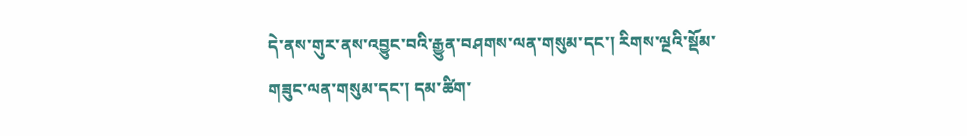དེ་ནས་གུར་ནས་འབྱུང་བའི་རྒྱུན་བཤགས་ལན་གསུམ་དང་། རིགས་ལྔའི་སྡོམ་གཟུང་ལན་གསུམ་དང་། དམ་ཚིག་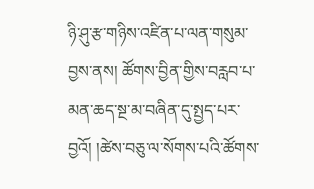ཉི་ཤུ་རྩ་གཉིས་འཛིན་པ་ལན་གསུམ་བྱས་ནས། ཚོགས་བྱིན་གྱིས་བརླབ་པ་མན་ཆད་སྔ་མ་བཞིན་དུ་སྤྱད་པར་བྱའོ། །ཚེས་བཅུ་ལ་སོགས་པའི་ཚོགས་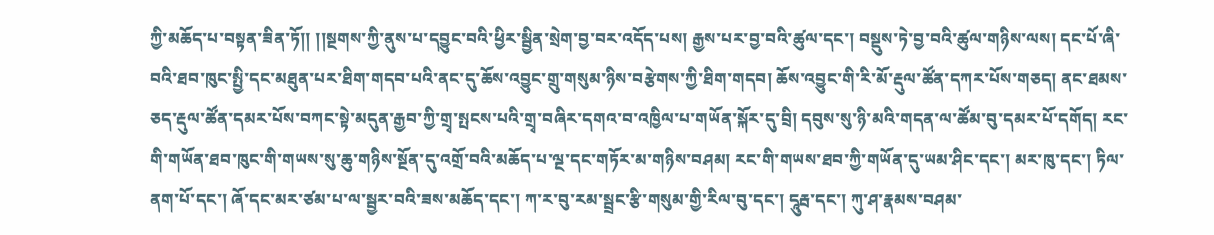ཀྱི་མཆོད་པ་བསྟན་ཟིན་ཏོ།། །།སྔགས་ཀྱི་ནུས་པ་དབྱུང་བའི་ཕྱིར་སྦྱིན་སྲེག་བྱ་བར་འདོད་པས། རྒྱས་པར་བྱ་བའི་ཚུལ་དང་། བསྡུས་ཏེ་བྱ་བའི་ཚུལ་གཉིས་ལས། དང་པོ་ཞི་བའི་ཐབ་ཁུང་སྤྱི་དང་མཐུན་པར་ཐིག་གདབ་པའི་ནང་དུ་ཆོས་འབྱུང་གྲུ་གསུམ་ཉིས་བརྩེགས་ཀྱི་ཐིག་གདབ། ཆོས་འབྱུང་གི་རི་མོ་རྡུལ་ཚོན་དཀར་པོས་གཅད། ནང་ཐམས་ཅད་རྡུལ་ཚོན་དམར་པོས་བཀང་སྟེ་མདུན་རྒྱབ་ཀྱི་གྲྭ་སྤངས་པའི་གྲྭ་བཞིར་དགའ་བ་འཁྱིལ་པ་གཡོན་སྐོར་དུ་བྲི། དབུས་སུ་ཉི་མའི་གདན་ལ་ཚོམ་བུ་དམར་པོ་དགོད། རང་གི་གཡོན་ཐབ་ཁུང་གི་གཡས་སུ་ཆུ་གཉིས་སྔོན་དུ་འགྲོ་བའི་མཆོད་པ་ལྔ་དང་གཏོར་མ་གཉིས་བཤམ། རང་གི་གཡས་ཐབ་ཀྱི་གཡོན་དུ་ཡམ་ཤིང་དང་། མར་ཁུ་དང་། ཏིལ་ནག་པོ་དང་། ཞོ་དང་མར་ཙམ་པ་ལ་སྦྱར་བའི་ཟས་མཆོད་དང་། ཀ་ར་བུ་རམ་སྦྲང་རྩི་གསུམ་གྱི་རིལ་བུ་དང་། དཱུརྦ་དང་། ཀུ་ཤ་རྣམས་བཤམ་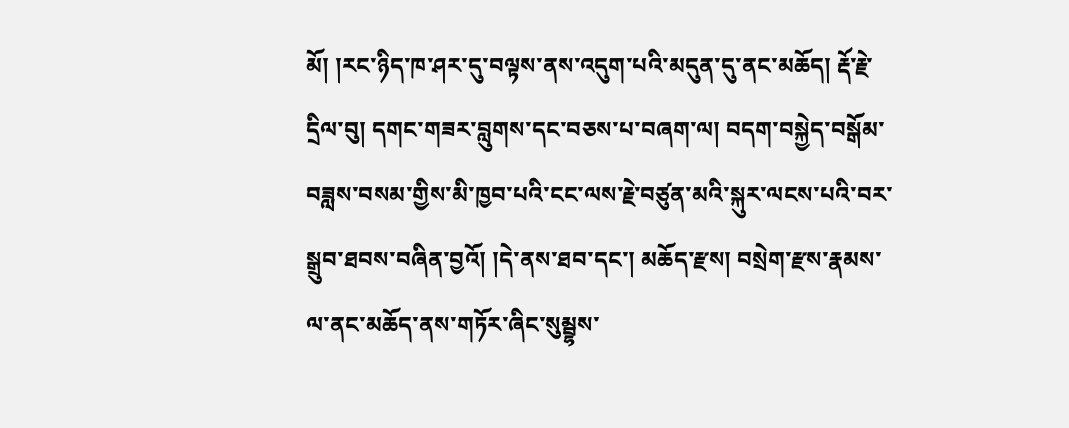མོ། །རང་ཉིད་ཁ་ཤར་དུ་བལྟས་ནས་འདུག་པའི་མདུན་དུ་ནང་མཆོད། རྡོ་རྗེ་དྲིལ་བུ། དགང་གཟར་བླུགས་དང་བཅས་པ་བཞག་ལ། བདག་བསྐྱེད་བསྒོམ་བཟླས་བསམ་གྱིས་མི་ཁྱབ་པའི་ངང་ལས་རྗེ་བཙུན་མའི་སྐུར་ལངས་པའི་བར་སྒྲུབ་ཐབས་བཞིན་བྱའོ། །དེ་ནས་ཐབ་དང་། མཆོད་རྫས། བསྲེག་རྫས་རྣམས་ལ་ནང་མཆོད་ནས་གཏོར་ཞིང་སུམྦྷས་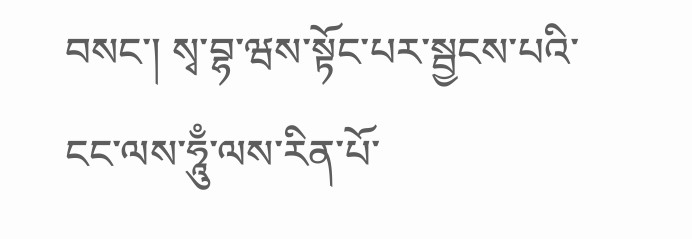བསང་། སྭ་བྷ་ཝས་སྟོང་པར་སྦྱངས་པའི་ངང་ལས་ཧཱུྃ་ལས་རིན་པོ་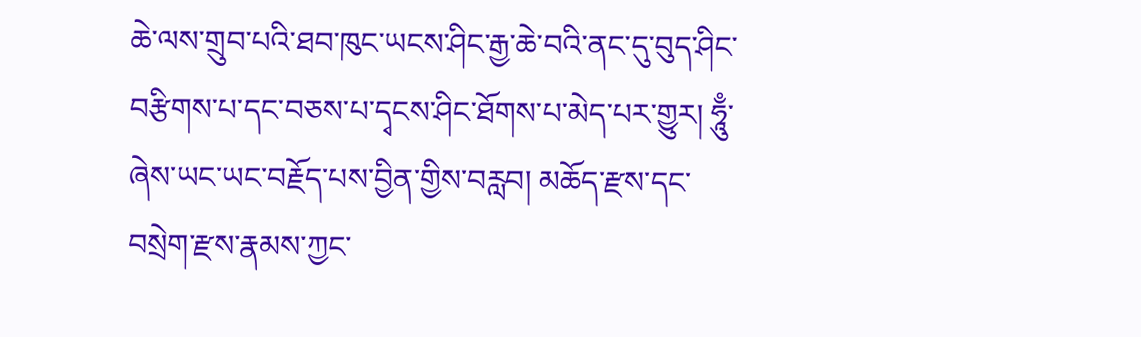ཆེ་ལས་གྲུབ་པའི་ཐབ་ཁུང་ཡངས་ཤིང་རྒྱ་ཆེ་བའི་ནང་དུ་བུད་ཤིང་བརྩིགས་པ་དང་བཅས་པ་དྭངས་ཤིང་ཐོགས་པ་མེད་པར་གྱུར། ཧཱུྃ་ཞེས་ཡང་ཡང་བརྗོད་པས་བྱིན་གྱིས་བརླབ། མཆོད་རྫས་དང་བསྲེག་རྫས་རྣམས་ཀྱང་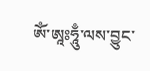ཨོཾ་ཨཱཿཧཱུྃ་ལས་བྱུང་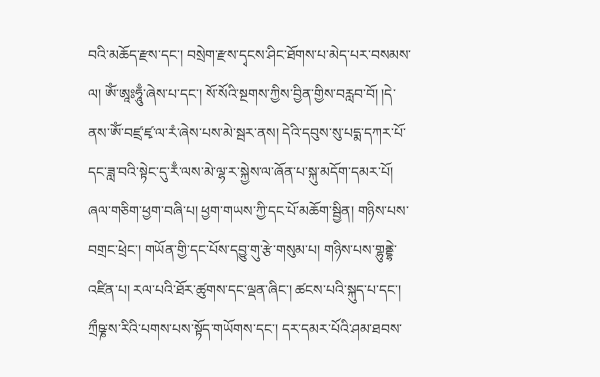བའི་མཆོད་རྫས་དང་། བསྲེག་རྫས་དྭངས་ཤིང་ཐོགས་པ་མེད་པར་བསམས་ལ། ཨོཾ་ཨཱཿཧཱུྃ་ཞེས་པ་དང་། སོ་སོའི་སྔགས་ཀྱིས་བྱིན་གྱིས་བརླབ་བོ། །དེ་ནས་ཨོཾ་བཛྲ་ཛྭ་ལ་རཾ་ཞེས་པས་མེ་སྦར་ནས། དེའི་དབུས་སུ་པདྨ་དཀར་པོ་དང་ཟླ་བའི་སྟེང་དུ་རྃ་ལས་མེ་ལྷ་ར་སྐྱེས་ལ་ཞོན་པ་སྐུ་མདོག་དམར་པོ། ཞལ་གཅིག་ཕྱག་བཞི་པ། ཕྱག་གཡས་ཀྱི་དང་པོ་མཆོག་སྦྱིན། གཉིས་པས་བགྲང་ཕྲེང་། གཡོན་གྱི་དང་པོས་དབྱུ་གུ་རྩེ་གསུམ་པ། གཉིས་པས་གྷུནྡྷེ་འཛིན་པ། རལ་པའི་ཐོར་ཚུགས་དང་ལྡན་ཞིང་། ཚངས་པའི་སྐུད་པ་དང་། ཀྲྀཥྞ་ས་རིའི་པགས་པས་སྟོད་གཡོགས་དང་། དར་དམར་པོའི་ཤམ་ཐབས་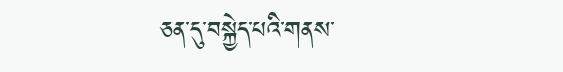ཅན་དུ་བསྐྱེད་པའི་གནས་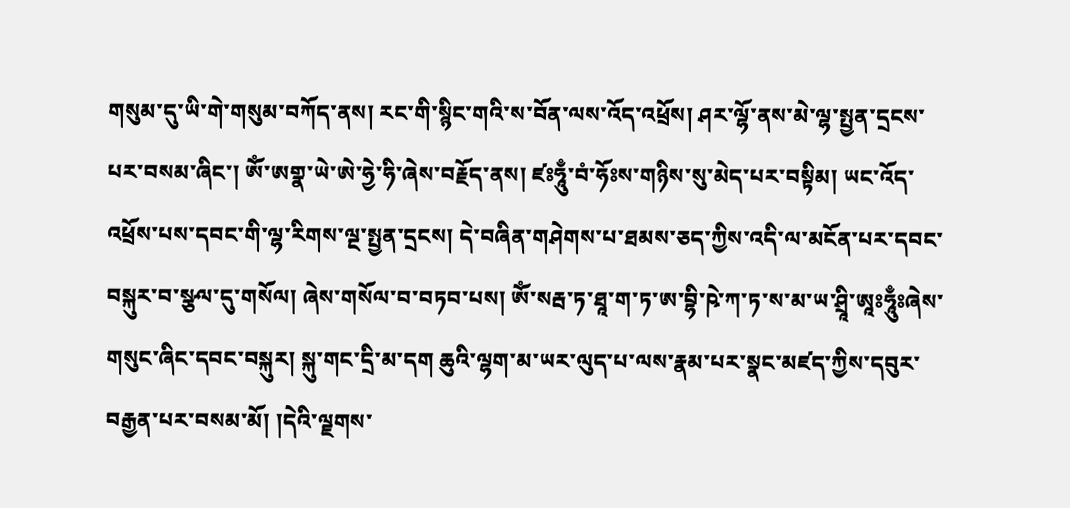གསུམ་དུ་ཡི་གེ་གསུམ་བཀོད་ནས། རང་གི་སྙིང་གའི་ས་བོན་ལས་འོད་འཕྲོས། ཤར་ལྷོ་ནས་མེ་ལྷ་སྤྱན་དྲངས་པར་བསམ་ཞིང་། ཨོཾ་ཨགྣ་ཡེ་ཨེ་ཧྱེ་ཧི་ཞེས་བརྗོད་ནས། ཛཿཧཱུྃ་བཾ་ཧོཿས་གཉིས་སུ་མེད་པར་བསྟིམ། ཡང་འོད་འཕྲོས་པས་དབང་གི་ལྷ་རིགས་ལྔ་སྤྱན་དྲངས། དེ་བཞིན་གཤེགས་པ་ཐམས་ཅད་ཀྱིས་འདི་ལ་མངོན་པར་དབང་བསྐུར་བ་སྩལ་དུ་གསོལ། ཞེས་གསོལ་བ་བཏབ་པས། ཨོཾ་སརྦ་ཏ་ཐཱ་ག་ཏ་ཨ་བྷི་ཥེ་ཀ་ཏ་ས་མ་ཡ་ཤྲཱི་ཨཱཿཧཱུྃཿཞེས་གསུང་ཞིང་དབང་བསྐུར། སྐུ་གང་དྲི་མ་དག ཆུའི་ལྷག་མ་ཡར་ལུད་པ་ལས་རྣམ་པར་སྣང་མཛད་ཀྱིས་དབུར་བརྒྱན་པར་བསམ་མོ། །དེའི་ལྗགས་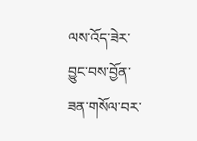ལས་འོད་ཟེར་བྱུང་བས་བྱོན་ཟན་གསོལ་བར་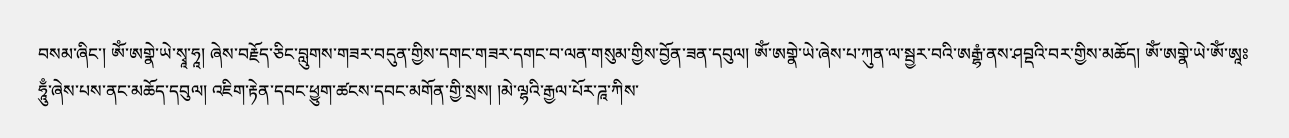བསམ་ཞིང་། ཨོཾ་ཨགྣེ་ཡེ་སྭཱ་ཧཱ། ཞེས་བརྗོད་ཅིང་བླུགས་གཟར་བདུན་གྱིས་དགང་གཟར་དགང་བ་ལན་གསུམ་གྱིས་བྱོན་ཟན་དབུལ། ཨོཾ་ཨགྣེ་ཡེ་ཞེས་པ་ཀུན་ལ་སྦྱར་བའི་ཨརྒྷཾ་ནས་ཤབྡའི་བར་གྱིས་མཆོད། ཨོཾ་ཨགྣེ་ཡེ་ཨོཾ་ཨཱཿཧཱུྃ་ཞེས་པས་ནང་མཆོད་དབུལ། འཇིག་རྟེན་དབང་ཕྱུག་ཚངས་དབང་མགོན་གྱི་སྲས། །མེ་ལྷའི་རྒྱལ་པོར་ཌཱ་ཀིས་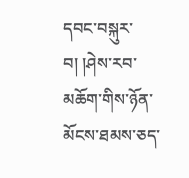དབང་བསྐུར་བ། །ཤེས་རབ་མཆོག་གིས་ཉོན་མོངས་ཐམས་ཅད་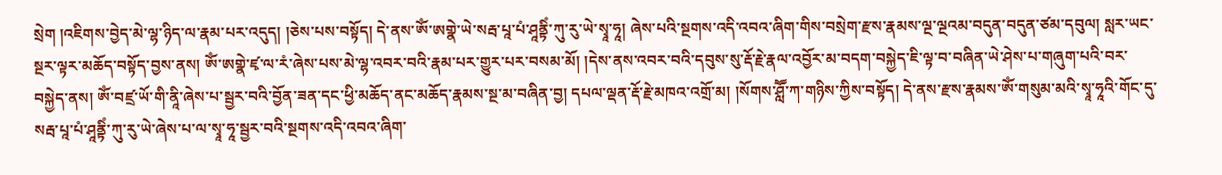སྲེག །འཇིགས་བྱེད་མེ་ལྷ་ཉིད་ལ་རྣམ་པར་འདུད། །ཅེས་པས་བསྟོད། དེ་ནས་ཨོཾ་ཨགྣེ་ཡེ་སརྦ་པཱ་པཾ་ཤཱནྟིཾ་ཀུ་རུ་ཡེ་སྭཱ་ཧཱ། ཞེས་པའི་སྔགས་འདི་འབའ་ཞིག་གིས་བསྲེག་རྫས་རྣམས་ལྔ་ལྔའམ་བདུན་བདུན་ཙམ་དབུལ། སླར་ཡང་སྔར་ལྟར་མཆོད་བསྟོད་བྱས་ནས། ཨོཾ་ཨགྣེ་ཛྭ་ལ་རཾ་ཞེས་པས་མེ་ལྷ་འབར་བའི་རྣམ་པར་གྱུར་པར་བསམ་མོ། །དེས་ནས་འབར་བའི་དབུས་སུ་རྡོ་རྗེ་རྣལ་འབྱོར་མ་བདག་བསྐྱེད་ཇི་ལྟ་བ་བཞིན་ཡེ་ཤེས་པ་གཞུག་པའི་བར་བསྐྱེད་ནས། ཨོཾ་བཛྲ་ཡོ་གི་ནཱི་ཞེས་པ་སྦྱར་བའི་བྱོན་ཟན་དང་ཕྱི་མཆོད་ནང་མཆོད་རྣམས་སྔ་མ་བཞིན་བྱ། དཔལ་ལྡན་རྡོ་རྗེ་མཁའ་འགྲོ་མ། །སོགས་ཤླཽ་ཀ་གཉིས་ཀྱིས་བསྟོད། དེ་ནས་རྫས་རྣམས་ཨོཾ་གསུམ་མའི་སྭཱ་ཧཱའི་གོང་དུ་སརྦ་པཱ་པཾ་ཤཱནྟིཾ་ཀུ་རུ་ཡེ་ཞེས་པ་ལ་སྭཱ་ཧཱ་སྦྱར་བའི་སྔགས་འདི་འབའ་ཞིག་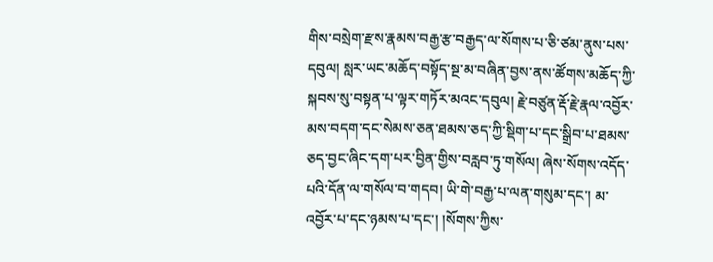གིས་བསྲེག་རྫས་རྣམས་བརྒྱ་རྩ་བརྒྱད་ལ་སོགས་པ་ཅི་ཙམ་ནུས་པས་དབུལ། སླར་ཡང་མཆོད་བསྟོད་སྔ་མ་བཞིན་བྱས་ནས་ཚོགས་མཆོད་ཀྱི་སྐབས་སུ་བསྟན་པ་ལྟར་གཏོར་མའང་དབུལ། རྗེ་བཙུན་རྡོ་རྗེ་རྣལ་འབྱོར་མས་བདག་དང་སེམས་ཅན་ཐམས་ཅད་ཀྱི་སྡིག་པ་དང་སྒྲིབ་པ་ཐམས་ཅད་བྱང་ཞིང་དག་པར་བྱིན་གྱིས་བརླབ་ཏུ་གསོལ། ཞེས་སོགས་འདོད་པའི་དོན་ལ་གསོལ་བ་གདབ། ཡི་གེ་བརྒྱ་པ་ལན་གསུམ་དང་། མ་འབྱོར་པ་དང་ཉམས་པ་དང་། །སོགས་ཀྱིས་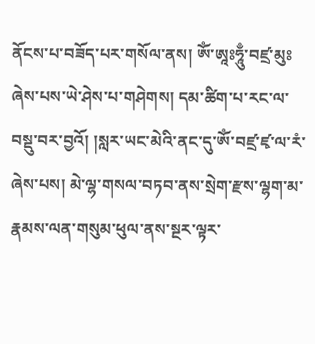ནོངས་པ་བཟོད་པར་གསོལ་ནས། ཨོཾ་ཨཱཿཧཱུྃ་བཛྲ་མུཿཞེས་པས་ཡེ་ཤེས་པ་གཤེགས། དམ་ཚིག་པ་རང་ལ་བསྡུ་བར་བྱའོ། །སླར་ཡང་མེའི་ནང་དུ་ཨོཾ་བཛྲ་ཛྭ་ལ་རཾ་ཞེས་པས། མེ་ལྷ་གསལ་བཏབ་ནས་སྲེག་རྫས་ལྷག་མ་རྣམས་ལན་གསུམ་ཕུལ་ནས་སྔར་ལྟར་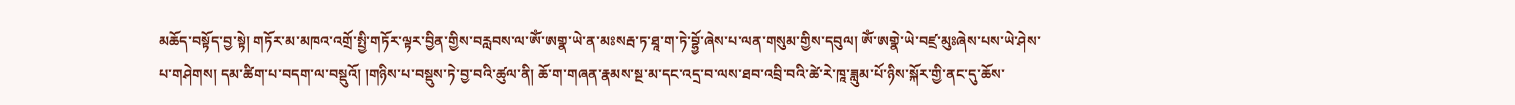མཆོད་བསྟོད་བྱ་སྟེ། གཏོར་མ་མཁའ་འགྲོ་སྤྱི་གཏོར་ལྟར་བྱིན་གྱིས་བརླབས་ལ་ཨོཾ་ཨགྣ་ཡེ་ན་མཿསརྦ་ཏ་ཐཱ་ག་ཏེ་བྷྱོ་ཞེས་པ་ལན་གསུམ་གྱིས་དབུལ། ཨོཾ་ཨགྣེ་ཡེ་བཛྲ་མུཿཞེས་པས་ཡེ་ཤེས་པ་གཤེགས། དམ་ཚིག་པ་བདག་ལ་བསྡུའོ། །གཉིས་པ་བསྡུས་ཏེ་བྱ་བའི་ཚུལ་ནི། ཆོ་ག་གཞན་རྣམས་སྔ་མ་དང་འདྲ་བ་ལས་ཐབ་འབྲི་བའི་ཚེ་རེ་ཁཱ་ཟླུམ་པོ་ཉིས་སྐོར་གྱི་ནང་དུ་ཆོས་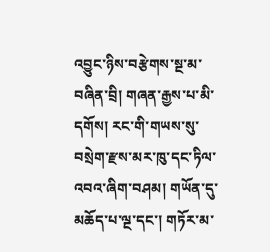འབྱུང་ཉིས་བརྩེགས་སྔ་མ་བཞིན་བྲི། གཞན་རྒྱས་པ་མི་དགོས། རང་གི་གཡས་སུ་བསྲེག་རྫས་མར་ཁུ་དང་ཏིལ་འབའ་ཞིག་བཤམ། གཡོན་དུ་མཆོད་པ་ལྔ་དང་། གཏོར་མ་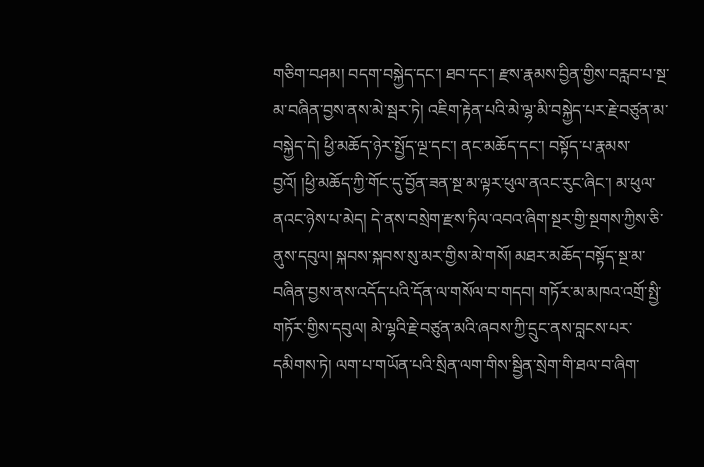གཅིག་བཤམ། བདག་བསྐྱེད་དང་། ཐབ་དང་། རྫས་རྣམས་བྱིན་གྱིས་བརླབ་པ་སྔ་མ་བཞིན་བྱས་ནས་མེ་སྦར་ཏེ། འཇིག་རྟེན་པའི་མེ་ལྷ་མི་བསྐྱེད་པར་རྗེ་བཙུན་མ་བསྐྱེད་དེ། ཕྱི་མཆོད་ཉེར་སྤྱོད་ལྔ་དང་། ནང་མཆོད་དང་། བསྟོད་པ་རྣམས་བྱའོ། །ཕྱི་མཆོད་ཀྱི་གོང་དུ་བྱོན་ཟན་སྔ་མ་ལྟར་ཕུལ་ནའང་རུང་ཞིང་། མ་ཕུལ་ནའང་ཉེས་པ་མེད། དེ་ནས་བསྲེག་རྫས་ཏིལ་འབའ་ཞིག་སྔར་གྱི་སྔགས་ཀྱིས་ཅི་ནུས་དབུལ། སྐབས་སྐབས་སུ་མར་གྱིས་མེ་གསོ། མཐར་མཆོད་བསྟོད་སྔ་མ་བཞིན་བྱས་ནས་འདོད་པའི་དོན་ལ་གསོལ་བ་གདབ། གཏོར་མ་མཁའ་འགྲོ་སྤྱི་གཏོར་གྱིས་དབུལ། མེ་ལྷའི་རྗེ་བཙུན་མའི་ཞབས་ཀྱི་དྲུང་ནས་བླངས་པར་དམིགས་ཏེ། ལག་པ་གཡོན་པའི་སྲིན་ལག་གིས་སྦྱིན་སྲེག་གི་ཐལ་བ་ཞིག་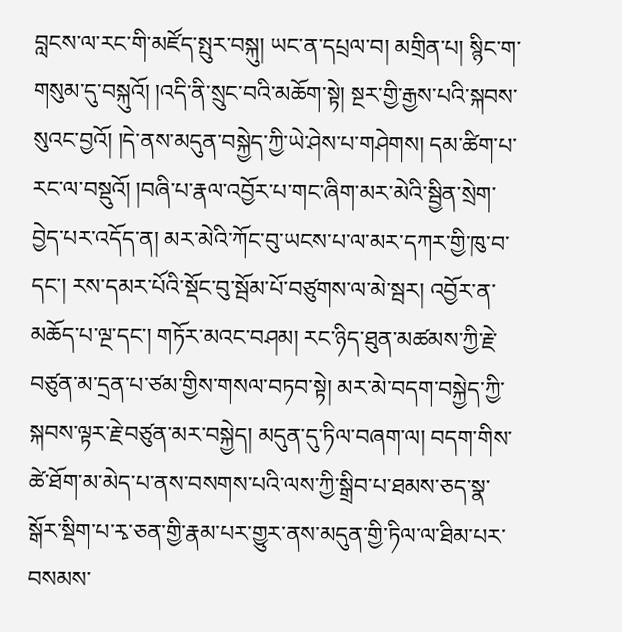བླངས་ལ་རང་གི་མཛོད་སྤུར་བསྐུ། ཡང་ན་དཔྲལ་བ། མགྲིན་པ། སྙིང་ག་གསུམ་དུ་བསྐུའོ། །འདི་ནི་སྲུང་བའི་མཆོག་སྟེ། སྔར་གྱི་རྒྱས་པའི་སྐབས་སུའང་བྱའོ། །དེ་ནས་མདུན་བསྐྱེད་ཀྱི་ཡེ་ཤེས་པ་གཤེགས། དམ་ཚིག་པ་རང་ལ་བསྡུའོ། །བཞི་པ་རྣལ་འབྱོར་པ་གང་ཞིག་མར་མེའི་སྦྱིན་སྲེག་བྱེད་པར་འདོད་ན། མར་མེའི་ཀོང་བུ་ཡངས་པ་ལ་མར་དཀར་གྱི་ཁུ་བ་དང་། རས་དམར་པོའི་སྡོང་བུ་སྦོམ་པོ་བཙུགས་ལ་མེ་སྦར། འབྱོར་ན་མཆོད་པ་ལྔ་དང་། གཏོར་མའང་བཤམ། རང་ཉིད་ཐུན་མཚམས་ཀྱི་རྗེ་བཙུན་མ་དྲན་པ་ཙམ་གྱིས་གསལ་བཏབ་སྟེ། མར་མེ་བདག་བསྐྱེད་ཀྱི་སྐབས་ལྟར་རྗེ་བཙུན་མར་བསྐྱེད། མདུན་དུ་ཏིལ་བཞག་ལ། བདག་གིས་ཚེ་ཐོག་མ་མེད་པ་ནས་བསགས་པའི་ལས་ཀྱི་སྒྲིབ་པ་ཐམས་ཅད་སྣ་སྒོར་སྡིག་པ་རྭ་ཅན་གྱི་རྣམ་པར་གྱུར་ནས་མདུན་གྱི་ཏིལ་ལ་ཐིམ་པར་བསམས་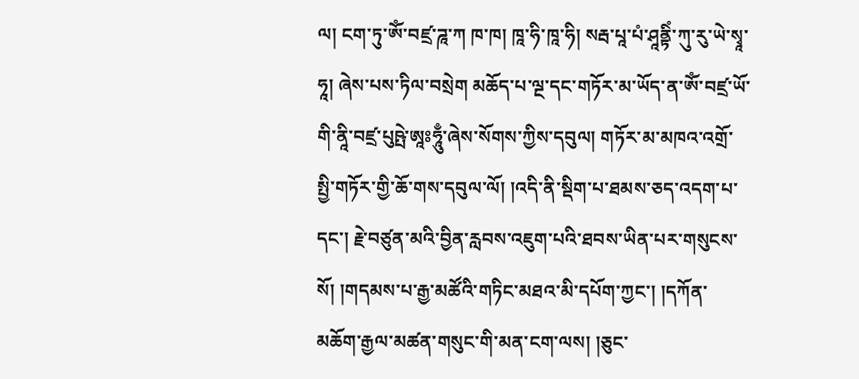ལ། ངག་ཏུ་ཨོཾ་བཛྲ་ཌཱ་ཀ ཁ་ཁ། ཁཱ་ཧི་ཁཱ་ཧི། སརྦ་པཱ་པཾ་ཤཱནྟིཾ་ཀུ་རུ་ཡེ་སྭཱ་ཧཱ། ཞེས་པས་ཏིལ་བསྲེག མཆོད་པ་ལྔ་དང་གཏོར་མ་ཡོད་ན་ཨོཾ་བཛྲ་ཡོ་གི་ནཱི་བཛྲ་པུཥྤེ་ཨཱཿཧཱུྃ་ཞེས་སོགས་ཀྱིས་དབུལ། གཏོར་མ་མཁའ་འགྲོ་སྤྱི་གཏོར་གྱི་ཆོ་གས་དབུལ་ལོ། །འདི་ནི་སྡིག་པ་ཐམས་ཅད་འདག་པ་དང་། རྗེ་བཙུན་མའི་བྱིན་རླབས་འཇུག་པའི་ཐབས་ཡིན་པར་གསུངས་སོ། །གདམས་པ་རྒྱ་མཚོའི་གཏིང་མཐའ་མི་དཔོག་ཀྱང་། །དཀོན་མཆོག་རྒྱལ་མཚན་གསུང་གི་མན་ངག་ལས། །ཅུང་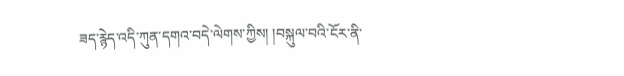ཟད་རྙེད་འདི་ཀུན་དགའ་བདེ་ལེགས་ཀྱིས། །བསྐུལ་བའི་ངོར་ནི་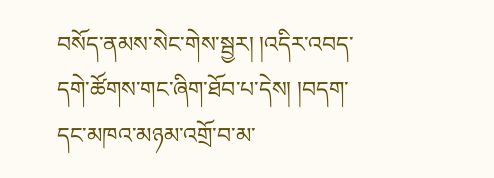བསོད་ནམས་སེང་གེས་སྦྱར། །འདིར་འབད་དགེ་ཚོགས་གང་ཞིག་ཐོབ་པ་དེས། །བདག་དང་མཁའ་མཉམ་འགྲོ་བ་མ་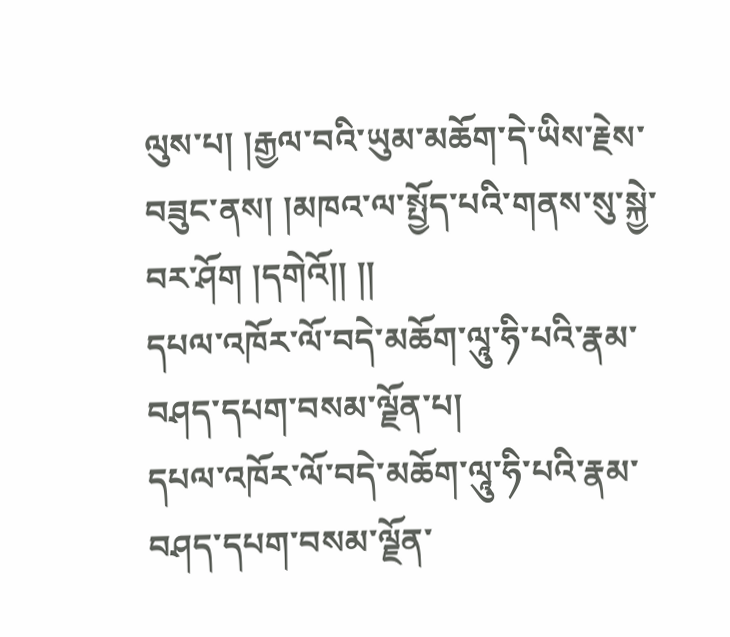ལུས་པ། །རྒྱལ་བའི་ཡུམ་མཆོག་དེ་ཡིས་རྗེས་བཟུང་ནས། །མཁའ་ལ་སྤྱོད་པའི་གནས་སུ་སྐྱེ་བར་ཤོག །དགེའོ།། །།
དཔལ་འཁོར་ལོ་བདེ་མཆོག་ལཱུ་ཧི་པའི་རྣམ་བཤད་དཔག་བསམ་ལྗོན་པ།
དཔལ་འཁོར་ལོ་བདེ་མཆོག་ལཱུ་ཧི་པའི་རྣམ་བཤད་དཔག་བསམ་ལྗོན་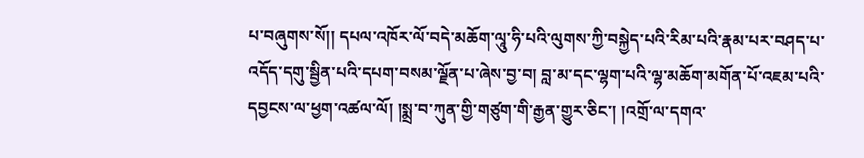པ་བཞུགས་སོ།། དཔལ་འཁོར་ལོ་བདེ་མཆོག་ལཱུ་ཧི་པའི་ལུགས་ཀྱི་བསྐྱེད་པའི་རིམ་པའི་རྣམ་པར་བཤད་པ་འདོད་དགུ་སྦྱིན་པའི་དཔག་བསམ་ལྗོན་པ་ཞེས་བྱ་བ། བླ་མ་དང་ལྷག་པའི་ལྷ་མཆོག་མགོན་པོ་འཇམ་པའི་དབྱངས་ལ་ཕྱག་འཚལ་ལོ། །སྨྲ་བ་ཀུན་གྱི་གཙུག་གི་རྒྱན་གྱུར་ཅིང་། །འགྲོ་ལ་དགའ་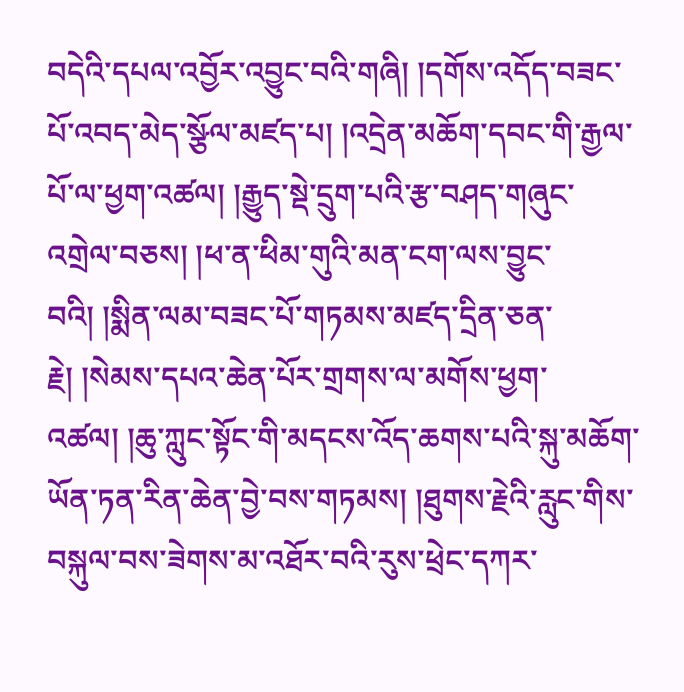བདེའི་དཔལ་འབྱོར་འབྱུང་བའི་གཞི། །དགོས་འདོད་བཟང་པོ་འབད་མེད་སྩོལ་མཛད་པ། །འདྲེན་མཆོག་དབང་གི་རྒྱལ་པོ་ལ་ཕྱག་འཚལ། །རྒྱུད་སྡེ་དྲུག་པའི་རྩ་བཤད་གཞུང་འགྲེལ་བཅས། །ཕ་ན་ཕིམ་གུའི་མན་ངག་ལས་བྱུང་བའི། །སྨིན་ལམ་བཟང་པོ་གཏམས་མཛད་དྲིན་ཅན་རྗེ། །སེམས་དཔའ་ཆེན་པོར་གྲགས་ལ་མགོས་ཕྱག་འཚལ། །ཆུ་ཀླུང་སྟོང་གི་མདངས་འོད་ཆགས་པའི་སྐུ་མཆོག་ཡོན་ཏན་རིན་ཆེན་བྱེ་བས་གཏམས། །ཐུགས་རྗེའི་རླུང་གིས་བསྐུལ་བས་ཟེགས་མ་འཐོར་བའི་རུས་ཕྲེང་དཀར་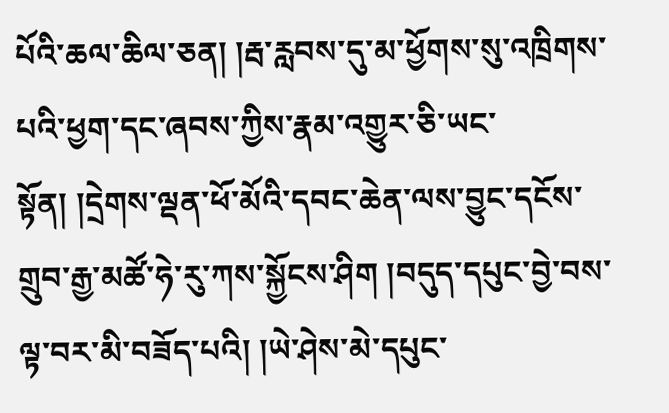པོའི་ཆལ་ཆིལ་ཅན། །རྦ་རླབས་དུ་མ་ཕྱོགས་སུ་འཁྲིགས་པའི་ཕྱག་དང་ཞབས་ཀྱིས་རྣམ་འགྱུར་ཅི་ཡང་སྟོན། །དྲེགས་ལྡན་ཕོ་མོའི་དབང་ཆེན་ལས་བྱུང་དངོས་གྲུབ་རྒྱ་མཚོ་ཧེ་རུ་ཀས་སྐྱོངས་ཤིག །བདུད་དཔུང་བྱེ་བས་ལྟ་བར་མི་བཟོད་པའི། །ཡེ་ཤེས་མེ་དཔུང་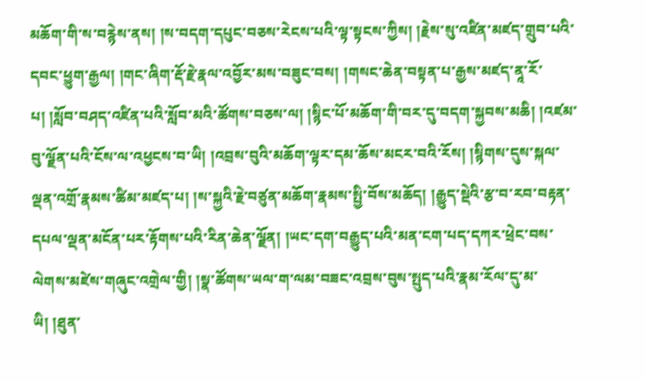མཆོག་གི་ས་བརྙེས་ནས། །ས་བདག་དཔུང་བཅས་རེངས་པའི་ལྟ་སྟངས་ཀྱིས། །རྗེས་སུ་འཛིན་མཛད་གྲུབ་པའི་དབང་ཕྱུག་རྒྱལ། །གང་ཞིག་རྡོ་རྗེ་རྣལ་འབྱོར་མས་བཟུང་བས། །གསང་ཆེན་བསྟན་པ་རྒྱས་མཛད་ནཱ་རོ་པ། །སློབ་བཤད་འཛིན་པའི་སློབ་མའི་ཚོགས་བཅས་ལ། །སྙིང་པོ་མཆོག་གི་བར་དུ་བདག་སྐྱབས་མཆི། །འཛམ་བུ་ལྗོན་པའི་ངོས་ལ་འཕྱངས་བ་ཡི། །འབྲས་བུའི་མཆོག་ལྟར་དམ་ཆོས་མངར་བའི་རོས། །སྙིགས་དུས་སྐལ་ལྡན་འགྲོ་རྣམས་ཚིམ་མཛད་པ། །ས་སྐྱའི་རྗེ་བཙུན་མཆོག་རྣམས་སྤྱི་བོས་མཆོད། །རྒྱུད་སྡེའི་རྩ་བ་རབ་བརྟན་དཔལ་ལྡན་མངོན་པར་རྟོགས་པའི་རིན་ཆེན་ལྗོན། །ཡང་དག་བརྒྱུད་པའི་མན་ངག་པད་དཀར་ཕྲེང་བས་ལེགས་མཛེས་གཞུང་འགྲེལ་གྱི། །སྣ་ཚོགས་ཡལ་ག་ལམ་བཟང་འབྲས་བུས་སྤུད་པའི་རྣམ་རོལ་དུ་མ་ཡི། །ཐུན་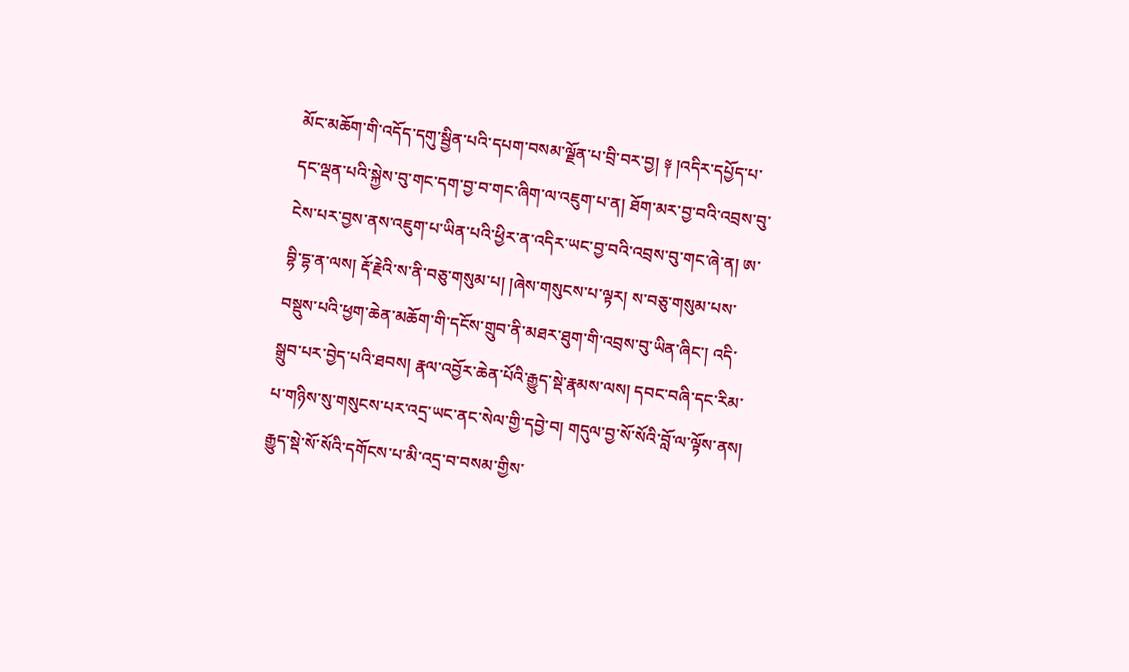མོང་མཆོག་གི་འདོད་དགུ་སྦྱིན་པའི་དཔག་བསམ་ལྗོན་པ་བྲི་བར་བྱ། ༈ །འདིར་དཔྱོད་པ་དང་ལྡན་པའི་སྐྱེས་བུ་གང་དག་བྱ་བ་གང་ཞིག་ལ་འཇུག་པ་ན། ཐོག་མར་བྱ་བའི་འབྲས་བུ་ངེས་པར་བྱས་ནས་འཇུག་པ་ཡིན་པའི་ཕྱིར་ན་འདིར་ཡང་བྱ་བའི་འབྲས་བུ་གང་ཞེ་ན། ཨ་བྷི་དྷ་ན་ལས། རྡོ་རྗེའི་ས་ནི་བཅུ་གསུམ་པ། །ཞེས་གསུངས་པ་ལྟར། ས་བཅུ་གསུམ་པས་བསྡུས་པའི་ཕྱག་ཆེན་མཆོག་གི་དངོས་གྲུབ་ནི་མཐར་ཐུག་གི་འབྲས་བུ་ཡིན་ཞིང་། འདི་སྒྲུབ་པར་བྱེད་པའི་ཐབས། རྣལ་འབྱོར་ཆེན་པོའི་རྒྱུད་སྡེ་རྣམས་ལས། དབང་བཞི་དང་རིམ་པ་གཉིས་སུ་གསུངས་པར་འདྲ་ཡང་ནང་སེལ་གྱི་དབྱེ་བ། གདུལ་བྱ་སོ་སོའི་བློ་ལ་ལྟོས་ནས། རྒྱུད་སྡེ་སོ་སོའི་དགོངས་པ་མི་འདྲ་བ་བསམ་གྱིས་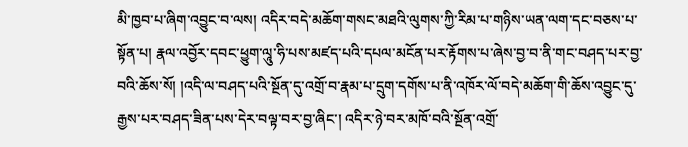མི་ཁྱབ་པ་ཞིག་འབྱུང་བ་ལས། འདིར་བདེ་མཆོག་གསང་མཐའི་ལུགས་ཀྱི་རིམ་པ་གཉིས་ཡན་ལག་དང་བཅས་པ་སྟོན་པ། རྣལ་འབྱོར་དབང་ཕྱུག་ལཱུ་ཧི་པས་མཛད་པའི་དཔལ་མངོན་པར་རྟོགས་པ་ཞེས་བྱ་བ་ནི་གང་བཤད་པར་བྱ་བའི་ཆོས་སོ། །འདི་ལ་བཤད་པའི་སྔོན་དུ་འགྲོ་བ་རྣམ་པ་དྲུག་དགོས་པ་ནི་འཁོར་ལོ་བདེ་མཆོག་གི་ཆོས་འབྱུང་དུ་རྒྱས་པར་བཤད་ཟིན་པས་དེར་བལྟ་བར་བྱ་ཞིང་། འདིར་ཉེ་བར་མཁོ་བའི་སྔོན་འགྲོ་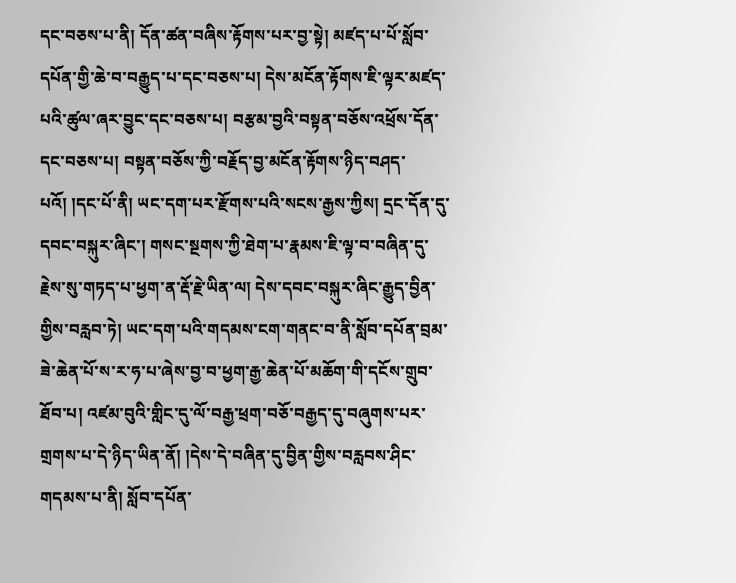དང་བཅས་པ་ནི། དོན་ཚན་བཞིས་རྟོགས་པར་བྱ་སྟེ། མཛད་པ་པོ་སློབ་དཔོན་གྱི་ཆེ་བ་བརྒྱུད་པ་དང་བཅས་པ། དེས་མངོན་རྟོགས་ཇི་ལྟར་མཛད་པའི་ཚུལ་ཞར་བྱུང་དང་བཅས་པ། བརྩམ་བྱའི་བསྟན་བཅོས་འཕྲོས་དོན་དང་བཅས་པ། བསྟན་བཅོས་ཀྱི་བརྗོད་བྱ་མངོན་རྟོགས་ཉིད་བཤད་པའོ། །དང་པོ་ནི། ཡང་དག་པར་རྫོགས་པའི་སངས་རྒྱས་ཀྱིས། དྲང་དོན་དུ་དབང་བསྐུར་ཞིང་། གསང་སྔགས་ཀྱི་ཐེག་པ་རྣམས་ཇི་ལྟ་བ་བཞིན་དུ་རྗེས་སུ་གཏད་པ་ཕྱག་ན་རྡོ་རྗེ་ཡིན་ལ། དེས་དབང་བསྐུར་ཞིང་རྒྱུད་བྱིན་གྱིས་བརླབ་ཏེ། ཡང་དག་པའི་གདམས་ངག་གནང་བ་ནི་སློབ་དཔོན་བྲམ་ཟེ་ཆེན་པོ་ས་ར་ཧ་པ་ཞེས་བྱ་བ་ཕྱག་རྒྱ་ཆེན་པོ་མཆོག་གི་དངོས་གྲུབ་ཐོབ་པ། འཛམ་བུའི་གླིང་དུ་ལོ་བརྒྱ་ཕྲག་བཅོ་བརྒྱད་དུ་བཞུགས་པར་གྲགས་པ་དེ་ཉིད་ཡིན་ནོ། །དེས་དེ་བཞིན་དུ་བྱིན་གྱིས་བརླབས་ཤིང་གདམས་པ་ནི། སློབ་དཔོན་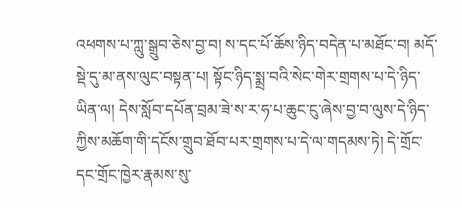འཕགས་པ་ཀླུ་སྒྲུབ་ཅེས་བྱ་བ། ས་དང་པོ་ཆོས་ཉིད་བདེན་པ་མཐོང་བ། མདོ་སྡེ་དུ་མ་ནས་ལུང་བསྟན་པ། སྟོང་ཉིད་སྨྲ་བའི་སེང་གེར་གྲགས་པ་དེ་ཉིད་ཡིན་ལ། དེས་སློབ་དཔོན་བྲམ་ཟེ་ས་ར་ཧ་པ་ཆུང་ངུ་ཞེས་བྱ་བ་ལུས་དེ་ཉིད་ཀྱིས་མཆོག་གི་དངོས་གྲུབ་ཐོབ་པར་གྲགས་པ་དེ་ལ་གདམས་ཏེ། དེ་གྲོང་དང་གྲོང་ཁྱེར་རྣམས་སུ་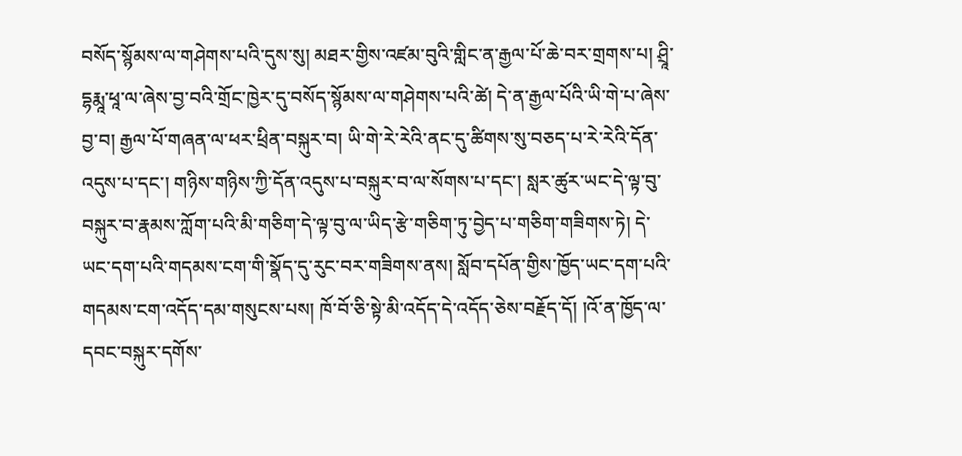བསོད་སྙོམས་ལ་གཤེགས་པའི་དུས་སུ། མཐར་གྱིས་འཛམ་བུའི་གླིང་ན་རྒྱལ་པོ་ཆེ་བར་གྲགས་པ། ཤྲཱི་དྷརྨཱ་ཕཱ་ལ་ཞེས་བྱ་བའི་གྲོང་ཁྱེར་དུ་བསོད་སྙོམས་ལ་གཤེགས་པའི་ཚེ། དེ་ན་རྒྱལ་པོའི་ཡི་གེ་པ་ཞེས་བྱ་བ། རྒྱལ་པོ་གཞན་ལ་ཕར་ཕྲིན་བསྐུར་བ། ཡི་གེ་རེ་རེའི་ནང་དུ་ཚིགས་སུ་བཅད་པ་རེ་རེའི་དོན་འདུས་པ་དང་། གཉིས་གཉིས་ཀྱི་དོན་འདུས་པ་བསྐུར་བ་ལ་སོགས་པ་དང་། སླར་ཚུར་ཡང་དེ་ལྟ་བུ་བསྐུར་བ་རྣམས་ཀློག་པའི་མི་གཅིག་དེ་ལྟ་བུ་ལ་ཡིད་རྩེ་གཅིག་ཏུ་བྱེད་པ་གཅིག་གཟིགས་ཏེ། དེ་ཡང་དག་པའི་གདམས་ངག་གི་སྣོད་དུ་རུང་བར་གཟིགས་ནས། སློབ་དཔོན་གྱིས་ཁྱོད་ཡང་དག་པའི་གདམས་ངག་འདོད་དམ་གསུངས་པས། ཁོ་བོ་ཅི་སྟེ་མི་འདོད་དེ་འདོད་ཅེས་བརྗོད་དོ། །འོ་ན་ཁྱོད་ལ་དབང་བསྐུར་དགོས་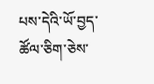པས་དེའི་ཡོ་བྱད་ཚོལ་ཅིག་ཅེས་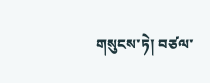གསུངས་ཏེ། བཙལ་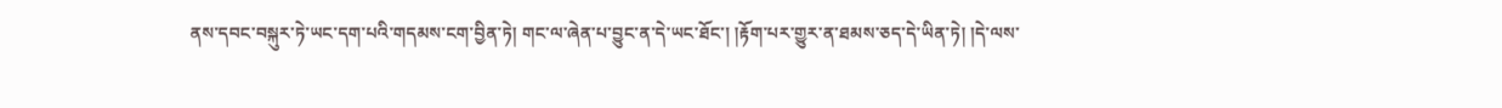ནས་དབང་བསྐུར་ཏེ་ཡང་དག་པའི་གདམས་ངག་བྱིན་ཏེ། གང་ལ་ཞེན་པ་བྱུང་ན་དེ་ཡང་ཐོང་། །རྟོག་པར་གྱུར་ན་ཐམས་ཅད་དེ་ཡིན་ཏེ། །དེ་ལས་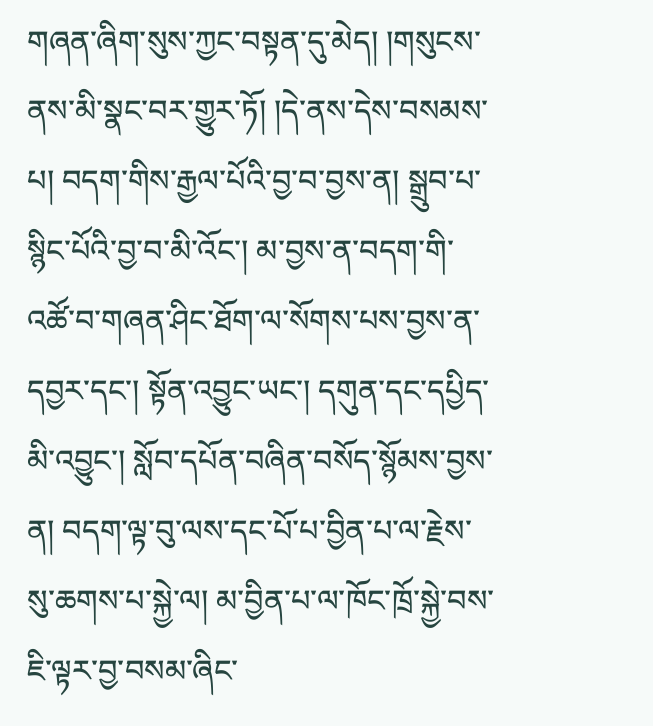གཞན་ཞིག་སུས་ཀྱང་བསྟན་དུ་མེད། །གསུངས་ནས་མི་སྣང་བར་གྱུར་ཏོ། །དེ་ནས་དེས་བསམས་པ། བདག་གིས་རྒྱལ་པོའི་བྱ་བ་བྱས་ན། སྒྲུབ་པ་སྙིང་པོའི་བྱ་བ་མི་འོང་། མ་བྱས་ན་བདག་གི་འཚོ་བ་གཞན་ཤིང་ཐོག་ལ་སོགས་པས་བྱས་ན་དབྱར་དང་། སྟོན་འབྱུང་ཡང་། དགུན་དང་དཔྱིད་མི་འབྱུང་། སློབ་དཔོན་བཞིན་བསོད་སྙོམས་བྱས་ན། བདག་ལྟ་བུ་ལས་དང་པོ་པ་བྱིན་པ་ལ་རྗེས་སུ་ཆགས་པ་སྐྱེ་ལ། མ་བྱིན་པ་ལ་ཁོང་ཁྲོ་སྐྱེ་བས་ཇི་ལྟར་བྱ་བསམ་ཞིང་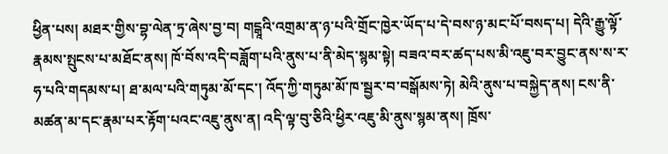ཕྱིན་པས། མཐར་གྱིས་བྷ་ལེན་ཏྲ་ཞེས་བྱ་བ། གངྒཱའི་འགྲམ་ན་ཉ་པའི་གྲོང་ཁྱེར་ཡོད་པ་དེ་བས་ཉ་མང་པོ་བསད་པ། དེའི་རྒྱུ་ལྟོ་རྣམས་སྤུངས་པ་མཐོང་ནས། ཁོ་བོས་འདི་བཟློག་པའི་ནུས་པ་ནི་མེད་སྙམ་སྟེ། བཟའ་བར་ཚད་པས་མི་འཇུ་བར་བྱུང་ནས་ས་ར་ཧ་པའི་གདམས་པ། ཐ་མལ་པའི་གཏུམ་མོ་དང་། འོད་ཀྱི་གཏུམ་མོ་ཁ་སྦྱར་བ་བསྒོམས་ཏེ། མེའི་ནུས་པ་བསྐྱེད་ནས། ངས་ནི་མཚན་མ་དང་རྣམ་པར་རྟོག་པའང་འཇུ་ནུས་ན། འདི་ལྟ་བུ་ཅིའི་ཕྱིར་འཇུ་མི་ནུས་སྙམ་ནས། ཁྲོས་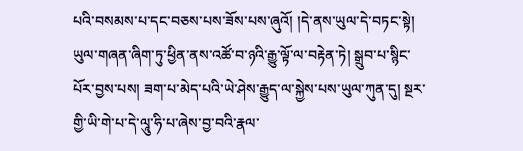པའི་བསམས་པ་དང་བཅས་པས་ཟོས་པས་ཞུའོ། །དེ་ནས་ཡུལ་དེ་བཏང་སྟེ། ཡུལ་གཞན་ཞིག་ཏུ་ཕྱིན་ནས་འཚོ་བ་ཉའི་རྒྱུ་ལྟོ་ལ་བརྟེན་ཏེ། སྒྲུབ་པ་སྙིང་པོར་བྱས་པས། ཟག་པ་མེད་པའི་ཡེ་ཤེས་རྒྱུད་ལ་སྐྱེས་པས་ཡུལ་ཀུན་དུ། སྔར་གྱི་ཡི་གེ་པ་དེ་ལཱུ་ཧི་པ་ཞེས་བྱ་བའི་རྣལ་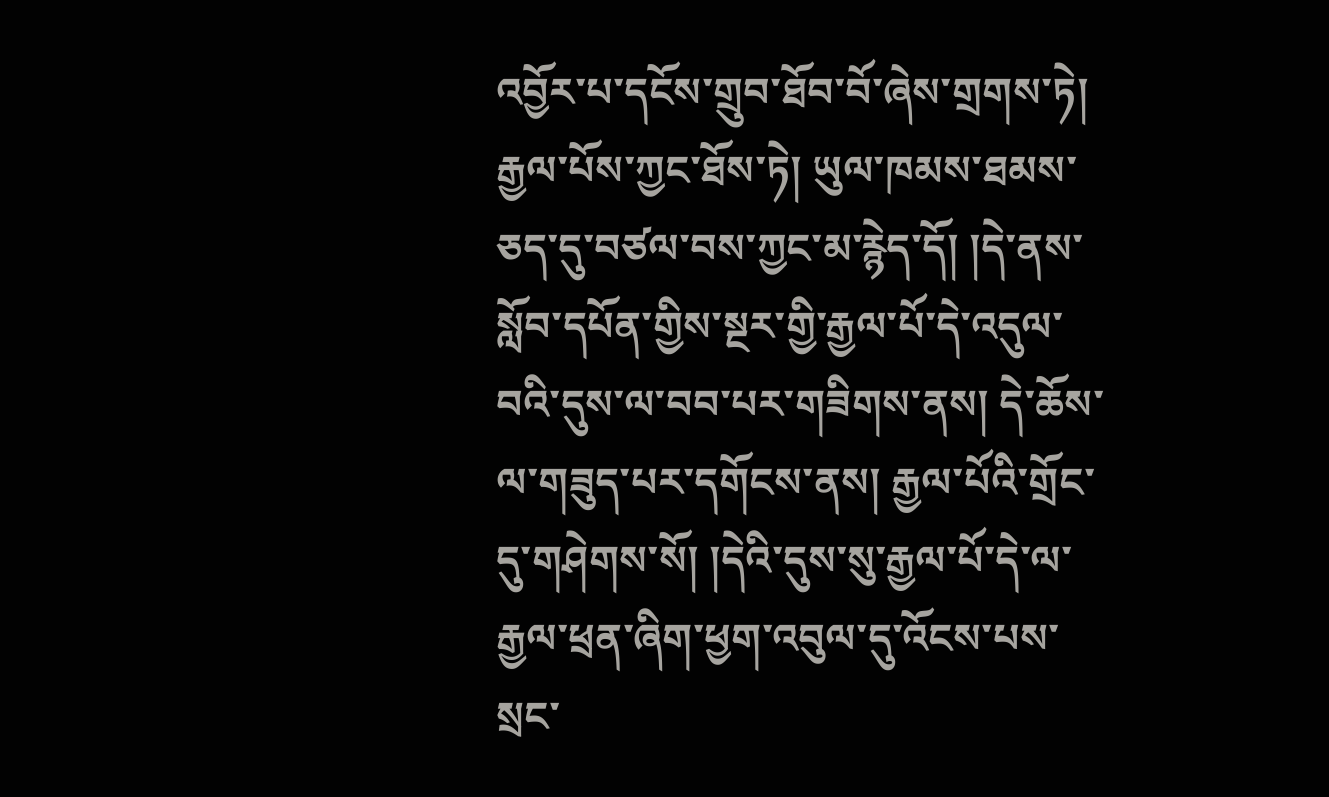འབྱོར་པ་དངོས་གྲུབ་ཐོབ་བོ་ཞེས་གྲགས་ཏེ། རྒྱལ་པོས་ཀྱང་ཐོས་ཏེ། ཡུལ་ཁམས་ཐམས་ཅད་དུ་བཙལ་བས་ཀྱང་མ་རྙེད་དོ། །དེ་ནས་སློབ་དཔོན་གྱིས་སྔར་གྱི་རྒྱལ་པོ་དེ་འདུལ་བའི་དུས་ལ་བབ་པར་གཟིགས་ནས། དེ་ཆོས་ལ་གཟུད་པར་དགོངས་ནས། རྒྱལ་པོའི་གྲོང་དུ་གཤེགས་སོ། །དེའི་དུས་སུ་རྒྱལ་པོ་དེ་ལ་རྒྱལ་ཕྲན་ཞིག་ཕྱག་འབུལ་དུ་འོངས་པས་སྲང་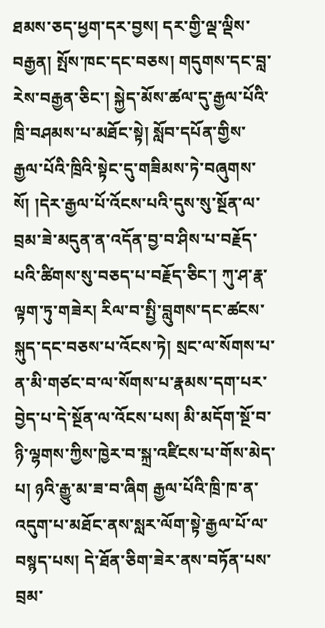ཐམས་ཅད་ཕྱག་དར་བྱས། དར་གྱི་ལྡ་ལྡིས་བརྒྱན། སྤོས་ཁང་དང་བཅས། གདུགས་དང་བླ་རེས་བརྒྱན་ཅིང་། སྐྱེད་མོས་ཚལ་དུ་རྒྱལ་པོའི་ཁྲི་བཤམས་པ་མཐོང་སྟེ། སློབ་དཔོན་གྱིས་རྒྱལ་པོའི་ཁྲིའི་སྟེང་དུ་གཟིམས་ཏེ་བཞུགས་སོ། །དེར་རྒྱལ་པོ་འོངས་པའི་དུས་སུ་སྔོན་ལ་བྲམ་ཟེ་མདུན་ན་འདོན་བྱ་བ་ཤིས་པ་བརྗོད་པའི་ཚིགས་སུ་བཅད་པ་བརྗོད་ཅིང་། ཀུ་ཤ་རྣ་ལྟག་ཏུ་གཟེར། རིལ་བ་སྤྱི་བླུགས་དང་ཚངས་སྐུད་དང་བཅས་པ་འོངས་ཏེ། སྲང་ལ་སོགས་པ་ན་མི་གཙང་བ་ལ་སོགས་པ་རྣམས་དག་པར་བྱེད་པ་དེ་སྔོན་ལ་འོངས་པས། མི་མདོག་སྔོ་བ་ཉི་ལྷགས་ཀྱིས་ཁྱེར་བ་སྐྲ་འཛིངས་པ་གོས་མེད་པ། ཉའི་རྒྱུ་མ་ཟ་བ་ཞིག རྒྱལ་པོའི་ཁྲི་ཁ་ན་འདུག་པ་མཐོང་ནས་སླར་ལོག་སྟེ་རྒྱལ་པོ་ལ་བསྙད་པས། དེ་ཐོན་ཅིག་ཟེར་ནས་བཏོན་པས་བྲམ་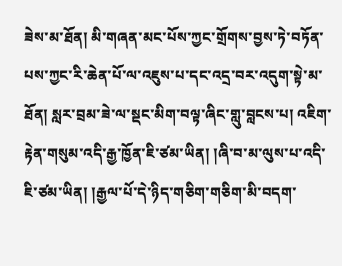ཟེས་མ་ཐོན། མི་གཞན་མང་པོས་ཀྱང་གྲོགས་བྱས་ཏེ་བཏོན་པས་ཀྱང་རི་ཆེན་པོ་ལ་འཇུས་པ་དང་འདྲ་བར་འདུག་སྟེ་མ་ཐོན། སླར་བྲམ་ཟེ་ལ་སྡང་མིག་བལྟ་ཞིང་གླུ་བླངས་པ། འཇིག་རྟེན་གསུམ་འདི་རྒྱ་ཁྱོན་ཇི་ཙམ་ཡིན། །ཞི་བ་མ་ལུས་པ་འདི་ཇི་ཙམ་ཡིན། །རྒྱལ་པོ་དེ་ཉིད་གཅིག་གཅིག་མི་བདག་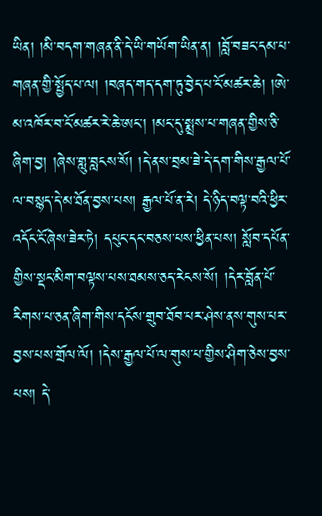ཡིན། །མི་བདག་གཞན་ནི་དེ་ཡི་གཡོག་ཡིན་ན། །བློ་བཟང་དམ་པ་གཞན་གྱི་སྤྱོད་པ་ལ། །བཞད་གད་དག་ཏུ་བྱེད་པ་ངོ་མཚར་ཆེ། །ཨེ་མ་འཁོར་བ་ངོ་མཚར་རེ་ཆེ་ཨང་། །མང་དུ་སྨྲས་པ་གཞན་གྱིས་ཅི་ཞིག་བྱ། །ཞེས་གླུ་བླངས་སོ། །དེ་ནས་བྲམ་ཟེ་དེ་དག་གིས་རྒྱལ་པོ་ལ་བསྙད་དེ་མ་ཐོན་བྱས་པས། རྒྱལ་པོ་ན་རེ། དེ་ཉིད་བལྟ་བའི་ཕྱིར་འདོང་ངོ་ཞེས་ཟེར་ཏེ། དཔུང་དང་བཅས་པས་ཕྱིན་པས། སློབ་དཔོན་གྱིས་སྡང་མིག་བལྟས་པས་ཐམས་ཅད་རེངས་སོ། །དེར་བློན་པོ་རིགས་པ་ཅན་ཞིག་གིས་དངོས་གྲུབ་ཐོབ་པར་ཤེས་ནས་གུས་པར་བྱས་པས་གྲོལ་ལོ། །དེས་རྒྱལ་པོ་ལ་གུས་པ་གྱིས་ཤིག་ཅེས་བྱས་པས། དེ་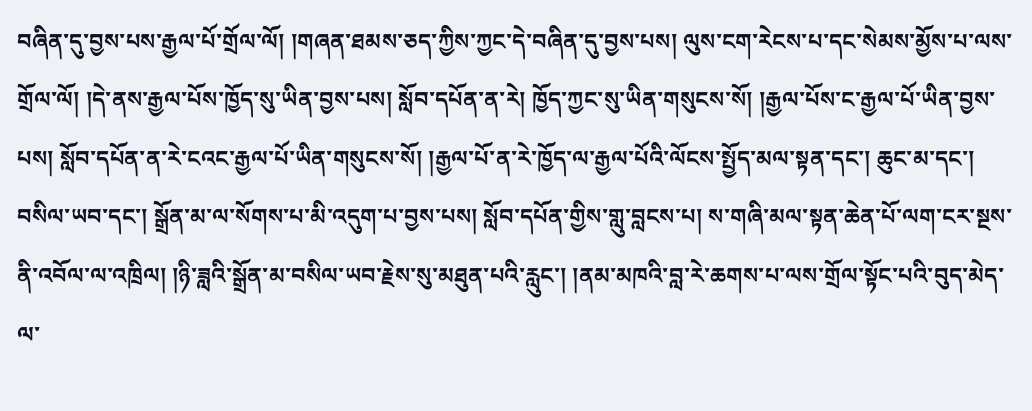བཞིན་དུ་བྱས་པས་རྒྱལ་པོ་གྲོལ་ལོ། །གཞན་ཐམས་ཅད་ཀྱིས་ཀྱང་དེ་བཞིན་དུ་བྱས་པས། ལུས་ངག་རེངས་པ་དང་སེམས་མྱོས་པ་ལས་གྲོལ་ལོ། །དེ་ནས་རྒྱལ་པོས་ཁྱོད་སུ་ཡིན་བྱས་པས། སློབ་དཔོན་ན་རེ། ཁྱོད་ཀྱང་སུ་ཡིན་གསུངས་སོ། །རྒྱལ་པོས་ང་རྒྱལ་པོ་ཡིན་བྱས་པས། སློབ་དཔོན་ན་རེ་ངའང་རྒྱལ་པོ་ཡིན་གསུངས་སོ། །རྒྱལ་པོ་ན་རེ་ཁྱོད་ལ་རྒྱལ་པོའི་ལོངས་སྤྱོད་མལ་སྟན་དང་། ཆུང་མ་དང་། བསིལ་ཡབ་དང་། སྒྲོན་མ་ལ་སོགས་པ་མི་འདུག་པ་བྱས་པས། སློབ་དཔོན་གྱིས་གླུ་བླངས་པ། ས་གཞི་མལ་སྟན་ཆེན་པོ་ལག་ངར་སྔས་ནི་འབོལ་ལ་འཁྲིལ། །ཉི་ཟླའི་སྒྲོན་མ་བསིལ་ཡབ་རྗེས་སུ་མཐུན་པའི་རླུང་། །ནམ་མཁའི་བླ་རེ་ཆགས་པ་ལས་གྲོལ་སྟོང་པའི་བུད་མེད་ལ་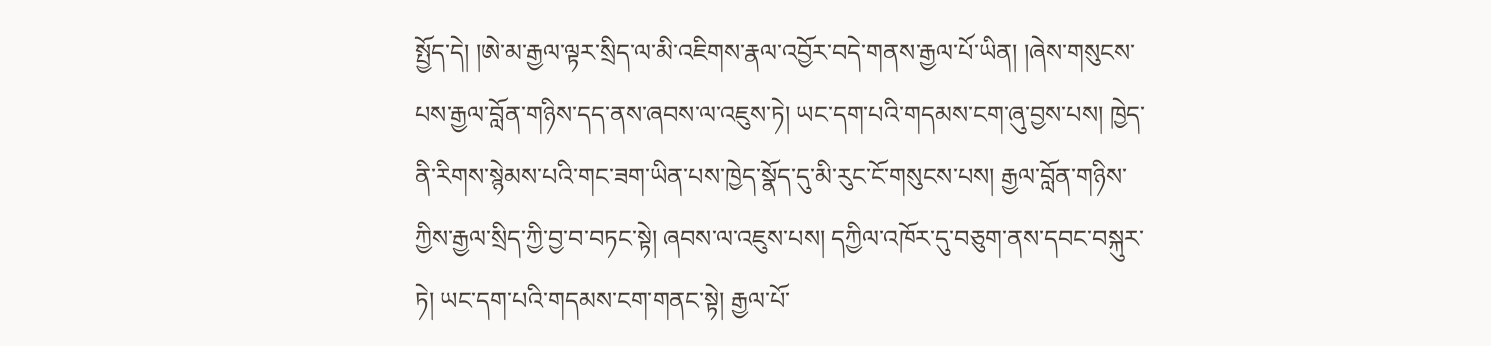སྤྱོད་དེ། །ཨེ་མ་རྒྱལ་ལྟར་སྲིད་ལ་མི་འཇིགས་རྣལ་འབྱོར་བདེ་གནས་རྒྱལ་པོ་ཡིན། །ཞེས་གསུངས་པས་རྒྱལ་བློན་གཉིས་དད་ནས་ཞབས་ལ་འཇུས་ཏེ། ཡང་དག་པའི་གདམས་ངག་ཞུ་བྱས་པས། ཁྱེད་ནི་རིགས་སྙེམས་པའི་གང་ཟག་ཡིན་པས་ཁྱེད་སྣོད་དུ་མི་རུང་ངོ་གསུངས་པས། རྒྱལ་བློན་གཉིས་ཀྱིས་རྒྱལ་སྲིད་ཀྱི་བྱ་བ་བཏང་སྟེ། ཞབས་ལ་འཇུས་པས། དཀྱིལ་འཁོར་དུ་བཅུག་ནས་དབང་བསྐུར་ཏེ། ཡང་དག་པའི་གདམས་ངག་གནང་སྟེ། རྒྱལ་པོ་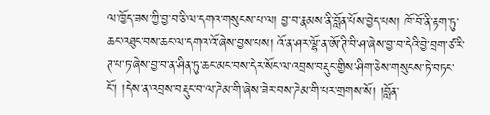ལ་ཁྱོད་ཟས་ཀྱི་བྱ་བ་ཅི་ལ་དགའ་གསུངས་པ་ལ། བྱ་བ་རྣམས་ནི་བློན་པོས་བྱེད་པས། ཁོ་བོ་ནི་རྟག་ཏུ་ཆང་འཐུང་བས་ཆང་ལ་དགའ་འོ་ཞེས་བྱས་པས། འོ་ན་ཤར་ལྷོ་ན་ཨོ་ཊི་བི་ཤ་ཞེས་བྱ་བ་དེའི་བྱེ་བྲག་ཙ་རི་ཊ་པ་ཏ་ཞེས་བྱ་བ་ན་ཤིན་ཏུ་ཆང་མང་བས་དེར་སོང་ལ་འབྲས་བརྡུང་གྱིས་ཤིག་ཅེས་གསུངས་ཏེ་བཏང་ངོ་། །དེས་ན་འབྲས་བརྡུང་བ་ལ་ཌེམ་གི་ཞེས་ཟེར་བས་ཌེམ་གི་པར་གྲགས་སོ། །བློན་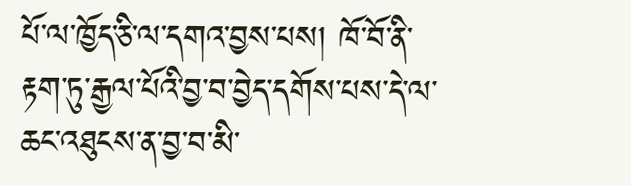པོ་ལ་ཁྱོད་ཅི་ལ་དགའ་བྱས་པས། ཁོ་བོ་ནི་རྟག་ཏུ་རྒྱལ་པོའི་བྱ་བ་བྱེད་དགོས་པས་དེ་ལ་ཆང་འཐུངས་ན་བྱ་བ་མི་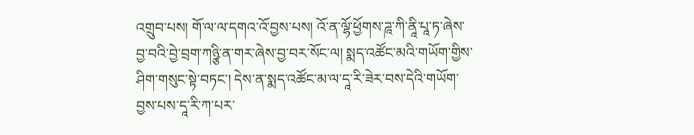འགྲུབ་པས། གོ་ལ་ལ་དགའ་འོ་བྱས་པས། འོ་ན་ལྷོ་ཕྱོགས་ཌཱ་ཀི་ནཱི་པཱ་ཏ་ཞེས་བྱ་བའི་བྱེ་བྲག་ཀཉྩི་ན་གར་ཞེས་བྱ་བར་སོང་ལ། སྨད་འཚོང་མའི་གཡོག་གྱིས་ཤིག་གསུང་སྟེ་བཏང་། དེས་ན་སྨད་འཚོང་མ་ལ་དཱ་རི་ཟེར་བས་དེའི་གཡོག་བྱས་པས་དཱ་རི་ཀ་པར་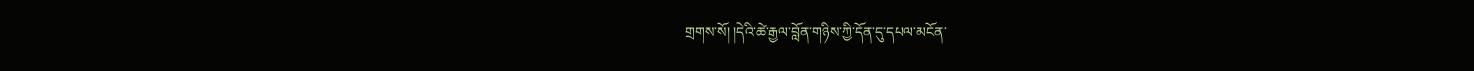གྲགས་སོ། །དེའི་ཚེ་རྒྱལ་བློན་གཉིས་ཀྱི་དོན་དུ་དཔལ་མངོན་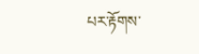པར་རྟོགས་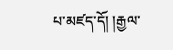པ་མཛད་དོ། །རྒྱལ་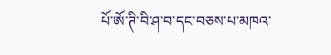པོ་ཨོ་ཊི་བི་ཤ་བ་དང་བཅས་པ་མཁའ་